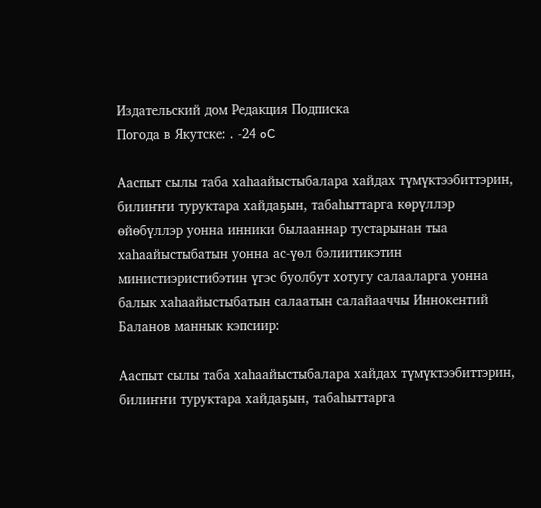Издательский дом Редакция Подписка
Погода в Якутске: . -24 oC

Ааспыт сылы таба хаһаайыстыбалара хайдах түмүктээбиттэрин, билиҥҥи туруктара хайдаҕын, табаһыттарга көрүллэр өйөбүллэр уонна инники былааннар тустарынан тыа хаһаайыстыбатын уонна ас-үөл бэлиитикэтин министиэристибэтин үгэс буолбут хотугу салааларга уонна балык хаһаайыстыбатын салаатын салайааччы Иннокентий Баланов маннык кэпсиир:

Ааспыт сылы таба хаһаайыстыбалара хайдах түмүктээбиттэрин, билиҥҥи туруктара хайдаҕын, табаһыттарга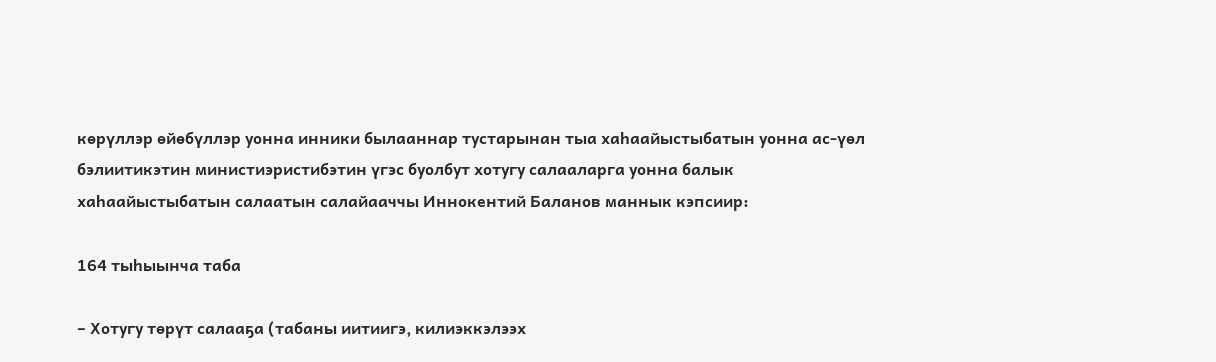көрүллэр өйөбүллэр уонна инники былааннар тустарынан тыа хаһаайыстыбатын уонна ас-үөл бэлиитикэтин министиэристибэтин үгэс буолбут хотугу салааларга уонна балык хаһаайыстыбатын салаатын салайааччы Иннокентий Баланов маннык кэпсиир:

164 тыһыынча таба

– Хотугу төрүт салааҕа (табаны иитиигэ, килиэккэлээх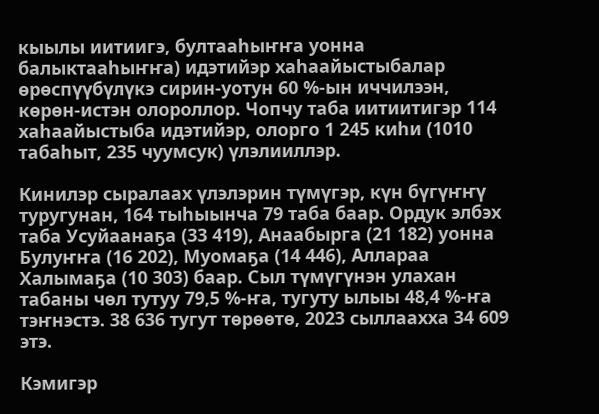кыылы иитиигэ, бултааһыҥҥа уонна балыктааһыҥҥа) идэтийэр хаһаайыстыбалар өрөспүүбүлүкэ сирин-уотун 60 %-ын иччилээн, көрөн-истэн олороллор. Чопчу таба иитиитигэр 114 хаһаайыстыба идэтийэр, олорго 1 245 киһи (1010 табаһыт, 235 чуумсук) үлэлииллэр.

Кинилэр сыралаах үлэлэрин түмүгэр, күн бүгүҥҥү туругунан, 164 тыһыынча 79 таба баар. Ордук элбэх таба Усуйаанаҕа (33 419), Анаабырга (21 182) уонна Булуҥҥа (16 202), Муомаҕа (14 446), Аллараа Халымаҕа (10 303) баар. Сыл түмүгүнэн улахан табаны чөл тутуу 79,5 %-ҥа, тугуту ылыы 48,4 %-ҥа тэҥнэстэ. 38 636 тугут төрөөтө, 2023 сыллаахха 34 609 этэ.

Кэмигэр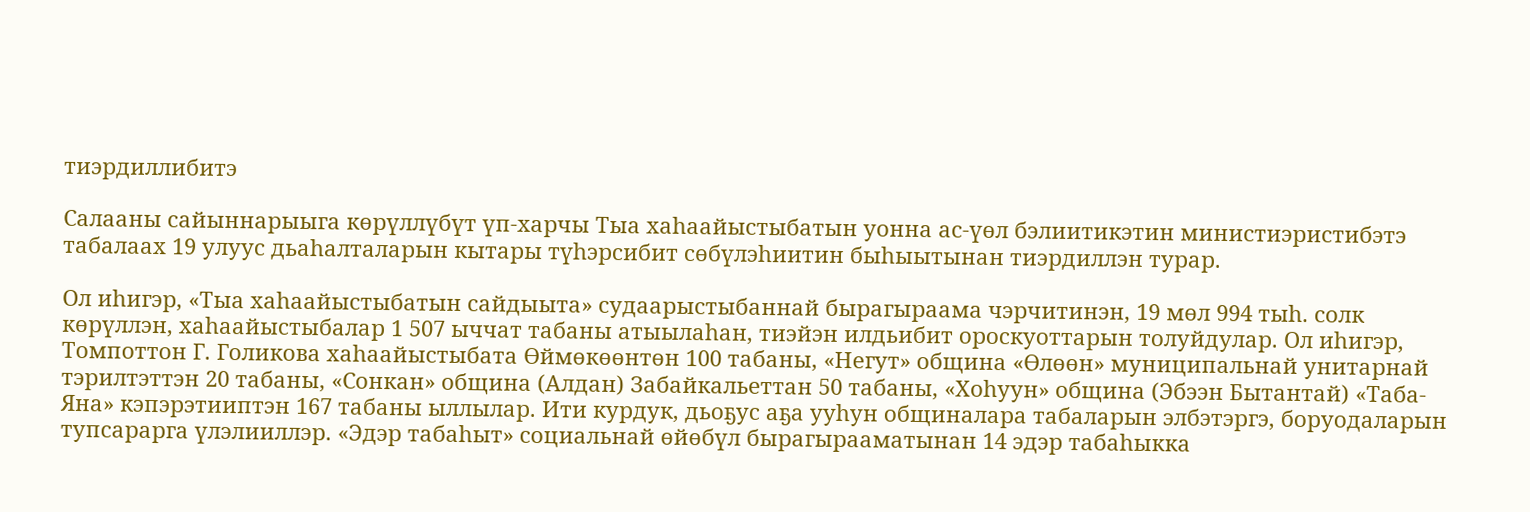тиэрдиллибитэ

Салааны сайыннарыыга көрүллүбүт үп-харчы Тыа хаһаайыстыбатын уонна ас-үөл бэлиитикэтин министиэристибэтэ табалаах 19 улуус дьаһалталарын кытары түһэрсибит сөбүлэһиитин быһыытынан тиэрдиллэн турар.

Ол иһигэр, «Тыа хаһаайыстыбатын сайдыыта» судаарыстыбаннай бырагыраама чэрчитинэн, 19 мөл 994 тыһ. солк көрүллэн, хаһаайыстыбалар 1 507 ыччат табаны атыылаһан, тиэйэн илдьибит ороскуоттарын толуйдулар. Ол иһигэр, Томпоттон Г. Голикова хаһаайыстыбата Өймөкөөнтөн 100 табаны, «Негут» община «Өлөөн» муниципальнай унитарнай тэрилтэттэн 20 табаны, «Сонкан» община (Алдан) Забайкальеттан 50 табаны, «Хоһуун» община (Эбээн Бытантай) «Таба-Яна» кэпэрэтииптэн 167 табаны ыллылар. Ити курдук, дьоҕус аҕа ууһун общиналара табаларын элбэтэргэ, боруодаларын тупсарарга үлэлииллэр. «Эдэр табаһыт» социальнай өйөбүл бырагырааматынан 14 эдэр табаһыкка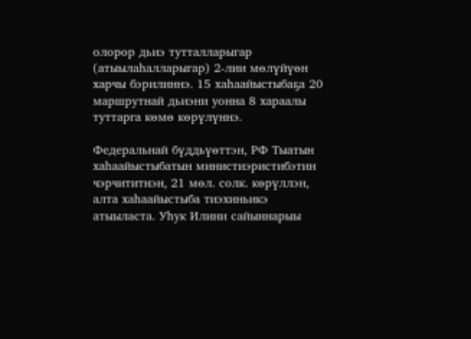олорор дьиэ тутталларыгар (атыылаһалларыгар) 2-лии мөлүйүөн харчы бэрилиннэ. 15 хаһаайыстыбаҕа 20 маршрутнай дьиэни уонна 8 хараалы туттарга көмө көрүлүннэ.

Федеральнай бүддьүөттэн, РФ Тыатын хаһаайыстыбатын министиэристибэтин чэрчититнэн, 21 мөл. солк. көрүллэн, алта хаһаайыстыба тиэхиньикэ атыыласта. Уһук Илини сайыннарыы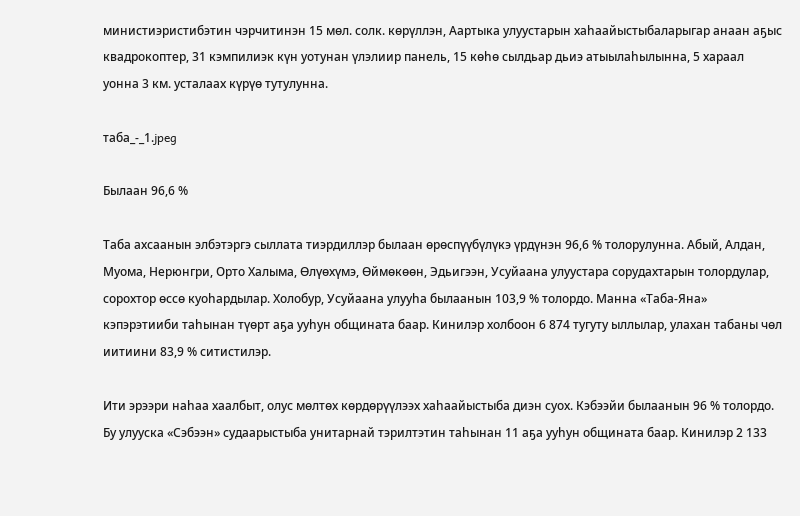министиэристибэтин чэрчитинэн 15 мөл. солк. көрүллэн, Аартыка улуустарын хаһаайыстыбаларыгар анаан аҕыс квадрокоптер, 31 кэмпилиэк күн уотунан үлэлиир панель, 15 көһө сылдьар дьиэ атыылаһылынна, 5 хараал уонна 3 км. усталаах күрүө тутулунна.

таба_-_1.jpeg

Былаан 96,6 %

Таба ахсаанын элбэтэргэ сыллата тиэрдиллэр былаан өрөспүүбүлүкэ үрдүнэн 96,6 % толорулунна. Абый, Алдан, Муома, Нерюнгри, Орто Халыма, Өлүөхүмэ, Өймөкөөн, Эдьигээн, Усуйаана улуустара сорудахтарын толордулар, сорохтор өссө куоһардылар. Холобур, Усуйаана улууһа былаанын 103,9 % толордо. Манна «Таба-Яна» кэпэрэтииби таһынан түөрт аҕа ууһун общината баар. Кинилэр холбоон 6 874 тугуту ыллылар, улахан табаны чөл иитиини 83,9 % ситистилэр.

Ити эрээри наһаа хаалбыт, олус мөлтөх көрдөрүүлээх хаһаайыстыба диэн суох. Кэбээйи былаанын 96 % толордо. Бу улууска «Сэбээн» судаарыстыба унитарнай тэрилтэтин таһынан 11 аҕа ууһун общината баар. Кинилэр 2 133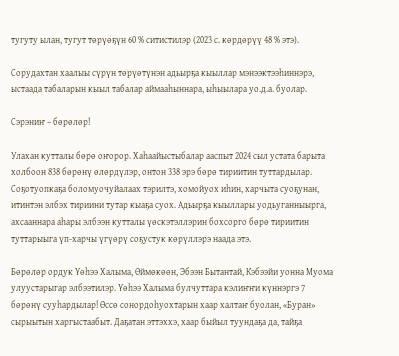тугуту ылан, тугут төрүөҕүн 60 % ситистилэр (2023 с. көрдөрүү 48 % этэ).

Сорудахтан хаалыы сүрүн төрүөтүнэн адьырҕа кыыллар мэнээктээһиннэрэ, ыстаада табаларын кыыл табалар аймааһыннара, ыһыылара уо.д.а. буолар.

Сэрэниҥ – бөрөлөр!

Улахан кутталы бөрө оҥорор. Хаһаайыстыбалар ааспыт 2024 сыл устата барыта холбоон 838 бөрөнү өлөрдүлэр, онтон 338 эрэ бөрө тириитин туттардылар. Соҕотуопкаҕа боломуочуйалаах тэрилтэ, хомойуох иһин, харчыта суоҕунан, итинтэн элбэх тириини тутар кыаҕа суох. Адьырҕа кыыллары уодьуганныырга, ахсааннара аһары элбээн кутталы үөскэтэллэрин бохсорго бөрө тириитин туттарыыга үп-харчы үгүөрү соҕустук көрүллэрэ наада этэ.

Бөрөлөр ордук Үөһээ Халыма, Өймөкөөн, Эбээн Бытантай, Кэбээйи уонна Муома улуустарыгар элбээтилэр. Үөһээ Халыма булчуттара кэлиҥҥи күннэргэ 7 бөрөнү сууһардылар! Өссө сонордоһуохтарын хаар халтаҥ буолан, «Буран» сырыытын харгыстаабыт. Даҕатан эттэххэ, хаар быйыл туундаҕа да, тайҕа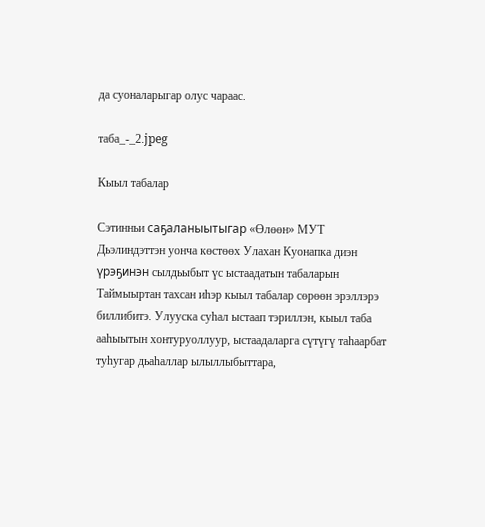да суоналарыгар олус чараас.

таба_-_2.jpeg

Кыыл табалар

Сэтинньи саҕаланыытыгар «Өлөөн» МУТ Дьэлиндэттэн уонча көстөөх Улахан Куонапка диэн үрэҕинэн сылдьыбыт үс ыстаадатын табаларын Таймыыртан тахсан иһэр кыыл табалар сөрөөн эрэллэрэ биллибитэ. Улууска суһал ыстаап тэриллэн, кыыл таба ааһыытын хонтуруоллуур, ыстаадаларга сүтүгү таһаарбат туһугар дьаһаллар ылыллыбыттара,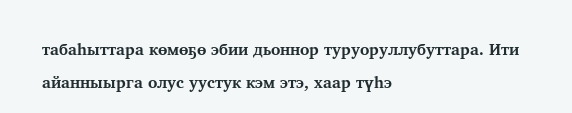табаһыттара көмөҕө эбии дьоннор туруоруллубуттара. Ити айанныырга олус уустук кэм этэ, хаар түһэ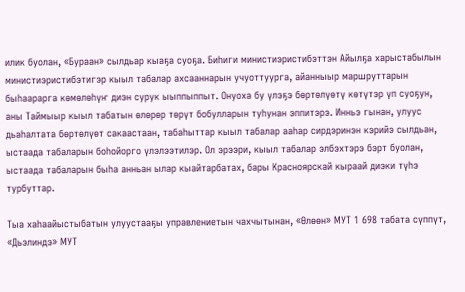илик буолан, «Бураан» сылдьар кыаҕа суоҕа. Биһиги министиэристибэттэн Айылҕа харыстабылын министиэристибэтигэр кыыл табалар ахсааннарын учуоттуурга, айанныыр маршруттарын быһаарарга көмөлөһүҥ диэн сурук ыыппыппыт. Онуоха бу үлэҕэ бөртөлүөтү көтүтэр үп суоҕун, аны Таймыыр кыыл табатын өлөрөр төрүт бобулларын туһунан эппитэрэ. Инньэ гынан, улуус дьаһалтата бөртөлүөт сакаастаан, табаһыттар кыыл табалар ааһар сирдэринэн кэрийэ сылдьан, ыстаада табаларын боһойорго үлэлээтилэр. Ол эрээри, кыыл табалар элбэхтэрэ бэрт буолан, ыстаада табаларын быһа анньан ылар кыайтарбатах, бары Красноярскай кыраай диэки түһэ турбуттар.

Тыа хаһаайыстыбатын улуустааҕы управлениетын чахчытынан, «Өлөөн» МУТ 1 698 табата сүппүт, «Дьэлиндэ» МУТ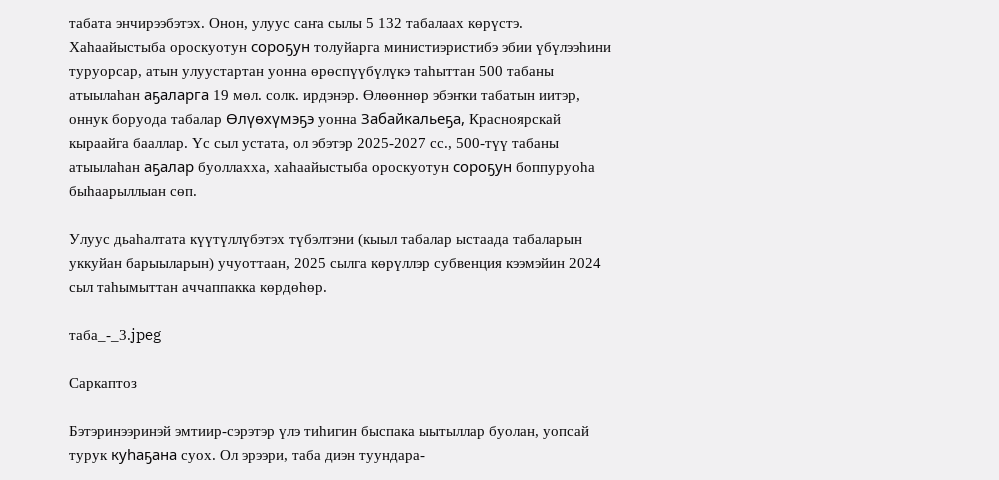табата энчирээбэтэх. Онон, улуус саҥа сылы 5 132 табалаах көрүстэ. Хаһаайыстыба ороскуотун сороҕун толуйарга министиэристибэ эбии үбүлээһини туруорсар, атын улуустартан уонна өрөспүүбүлүкэ таһыттан 500 табаны атыылаһан аҕаларга 19 мөл. солк. ирдэнэр. Өлөөннөр эбэҥки табатын иитэр, оннук боруода табалар Өлүөхүмэҕэ уонна Забайкальеҕа, Красноярскай кыраайга бааллар. Үс сыл устата, ол эбэтэр 2025-2027 сс., 500-түү табаны атыылаһан аҕалар буоллахха, хаһаайыстыба ороскуотун сороҕун боппуруоһа быһаарыллыан сөп.

Улуус дьаһалтата күүтүллүбэтэх түбэлтэни (кыыл табалар ыстаада табаларын уккуйан барыыларын) учуоттаан, 2025 сылга көрүллэр субвенция кээмэйин 2024 сыл таһымыттан аччаппакка көрдөһөр.

таба_-_3.jpeg

Саркаптоз

Бэтэринээринэй эмтиир-сэрэтэр үлэ тиһигин быспака ыытыллар буолан, уопсай турук куһаҕана суох. Ол эрээри, таба диэн туундара-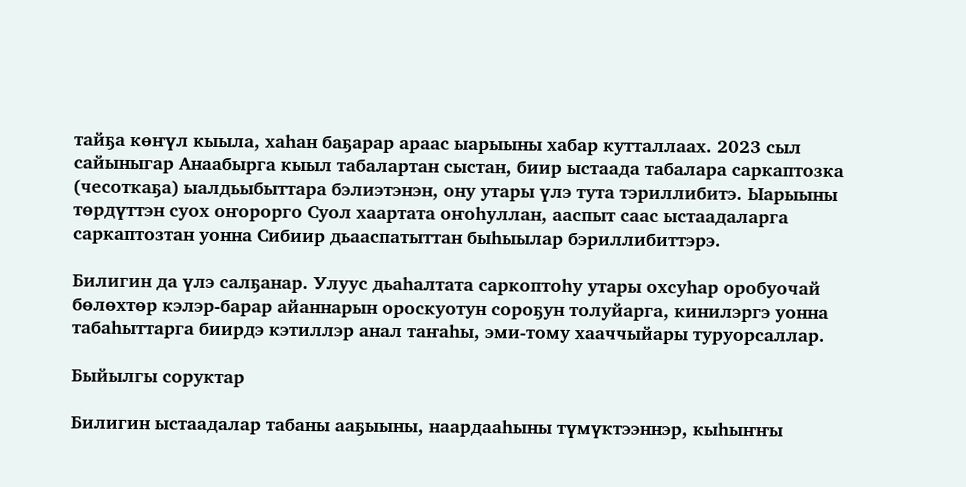тайҕа көҥүл кыыла, хаһан баҕарар араас ыарыыны хабар кутталлаах. 2023 сыл сайыныгар Анаабырга кыыл табалартан сыстан, биир ыстаада табалара саркаптозка (чесоткаҕа) ыалдьыбыттара бэлиэтэнэн, ону утары үлэ тута тэриллибитэ. Ыарыыны төрдүттэн суох оҥорорго Суол хаартата оҥоһуллан, ааспыт саас ыстаадаларга саркаптозтан уонна Сибиир дьааспатыттан быһыылар бэриллибиттэрэ.

Билигин да үлэ салҕанар. Улуус дьаһалтата саркоптоһу утары охсуһар оробуочай бөлөхтөр кэлэр-барар айаннарын ороскуотун сороҕун толуйарга, кинилэргэ уонна табаһыттарга биирдэ кэтиллэр анал таҥаһы, эми-тому хааччыйары туруорсаллар.

Быйылгы соруктар

Билигин ыстаадалар табаны ааҕыыны, наардааһыны түмүктээннэр, кыһыҥҥы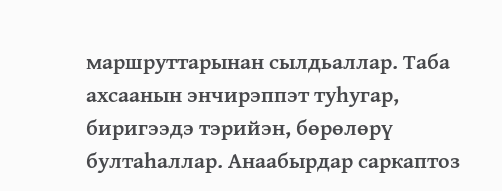маршруттарынан сылдьаллар. Таба ахсаанын энчирэппэт туһугар, биригээдэ тэрийэн, бөрөлөрү бултаһаллар. Анаабырдар саркаптоз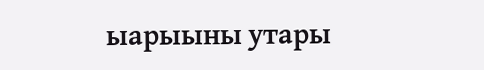ыарыыны утары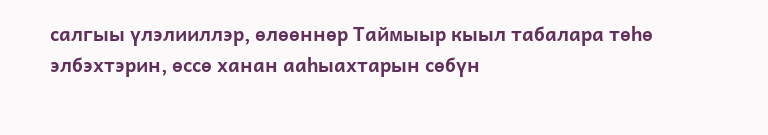салгыы үлэлииллэр, өлөөннөр Таймыыр кыыл табалара төһө элбэхтэрин, өссө ханан ааһыахтарын сөбүн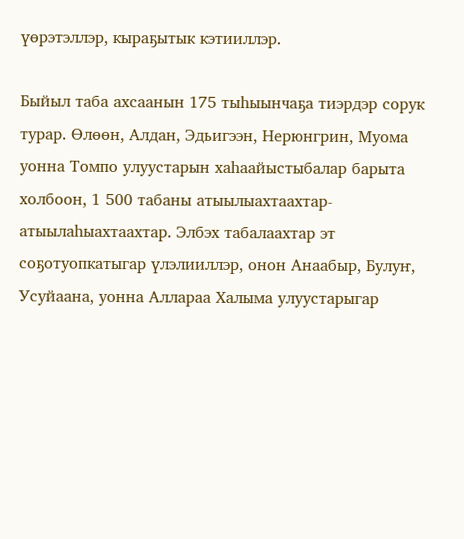үөрэтэллэр, кыраҕытык кэтииллэр.

Быйыл таба ахсаанын 175 тыһыынчаҕа тиэрдэр сорук турар. Өлөөн, Алдан, Эдьигээн, Нерюнгрин, Муома уонна Томпо улуустарын хаһаайыстыбалар барыта холбоон, 1 500 табаны атыылыахтаахтар-атыылаһыахтаахтар. Элбэх табалаахтар эт соҕотуопкатыгар үлэлииллэр, онон Анаабыр, Булуҥ, Усуйаана, уонна Аллараа Халыма улуустарыгар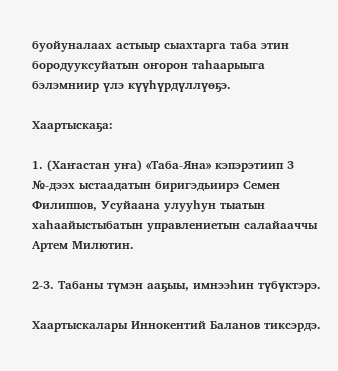буойуналаах астыыр сыахтарга таба этин бородууксуйатын оҥорон таһаарыыга бэлэмниир үлэ күүһүрдүллүөҕэ.

Хаартыскаҕа:

1. (Хаҥастан уҥа) «Таба-Яна» кэпэрэтиип 3 №-дээх ыстаадатын биригэдьиирэ Семен Филиппов, Усуйаана улууһун тыатын хаһаайыстыбатын управлениетын салайааччы Артем Милютин.

2-3. Табаны түмэн ааҕыы, имнээһин түбүктэрэ.

Хаартыскалары Иннокентий Баланов тиксэрдэ.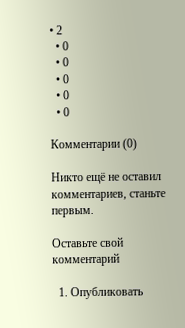• 2
  • 0
  • 0
  • 0
  • 0
  • 0

Комментарии (0)

Никто ещё не оставил комментариев, станьте первым.

Оставьте свой комментарий

  1. Опубликовать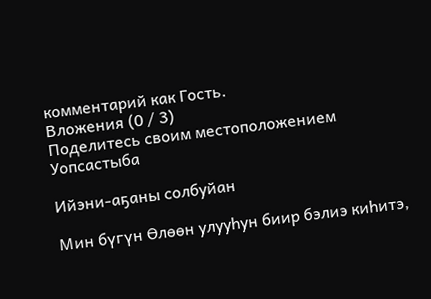комментарий как Гость.
Вложения (0 / 3)
Поделитесь своим местоположением
Уопсастыба

Ийэни-аҕаны солбуйан

Мин бүгүн Өлөөн улууһун биир бэлиэ киһитэ,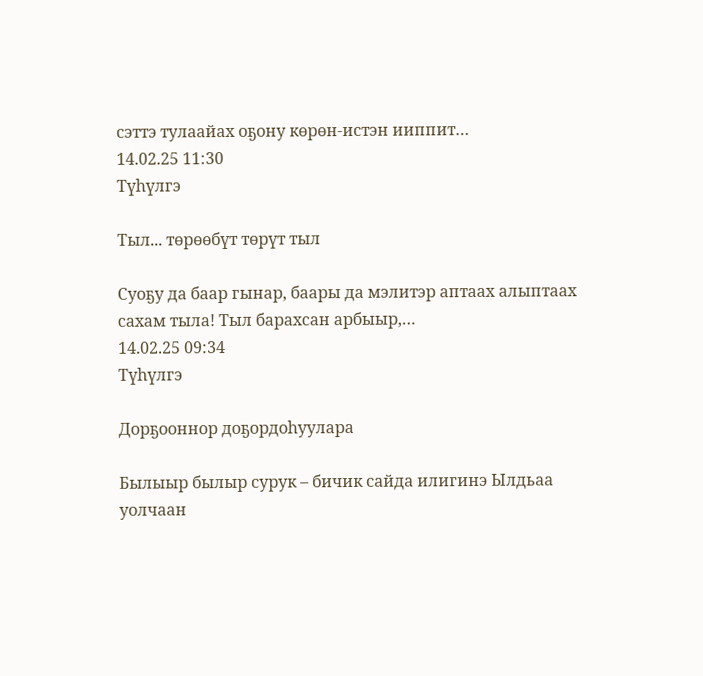сэттэ тулаайах оҕону көрөн-истэн ииппит…
14.02.25 11:30
Түһүлгэ

Тыл... төрөөбүт төрүт тыл

Суоҕу да баар гынар, баары да мэлитэр аптаах алыптаах сахам тыла! Тыл барахсан арбыыр,…
14.02.25 09:34
Түһүлгэ

Дорҕооннор доҕордоһуулара

Былыыр былыр сурук – бичик сайда илигинэ Ылдьаа уолчаан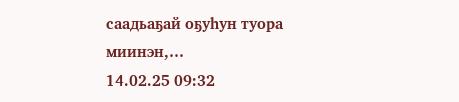саадьаҕай оҕуһун туора миинэн,…
14.02.25 09:32